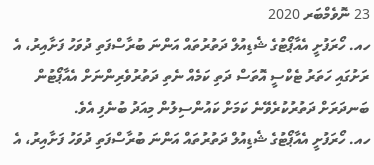23 ނޮވެމްބަރ 2020
ހއ. ހޯރަފުށީ އެއާޕޯޓުގެ ޝެޑިއުލް ދަތުރުތައް އަންނަ ބުރާސްފަތި ދުވަހު ފަށާއިރު، އެ ރަށުގައި ހަތަރު ޓެކްސީ އޮތަސް ދަތި ކަމެއް ނެތި ދަތުރުވެރިންނަށް އެއާޕޯޓުން ބަނދަރަށް ދަތުރުކުރެވޭނެ ކަމަށް ކައުންސިލުން މިއަދު ބުނެފި އެވެ.
ހއ. ހޯރަފުށީ އެއާޕޯޓުގެ ޝެޑިއުލް ދަތުރުތައް އަންނަ ބުރާސްފަތި ދުވަހު ފަށާއިރު، އެ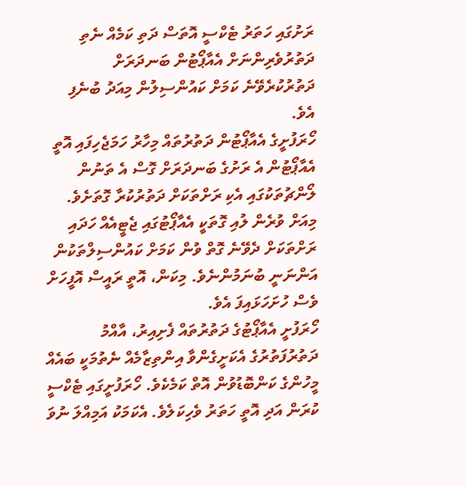ރަށުގައި ހަތަރު ޓެކްސީ އޮތަސް ދަތި ކަމެއް ނެތި ދަތުރުވެރިންނަށް އެއާޕޯޓުން ބަނދަރަށް ދަތުރުކުރެވޭނެ ކަމަށް ކައުންސިލުން މިއަދު ބުނެފި އެވެ.
ހޯރަފުށީގެ އެއާޕޯޓުން ދަތުރުތައް މިހާރު ހަމަޖެހިފައި އޮތީ އެއާޕޯޓުން އެ ރަށުގެ ބަނދަރަށް ގޮސް އެ ތަނުން ލޯންޗުތަކުގައި އެކި ރަށްތަކަށް ދަތުރުކުރާ ގޮތަށެވެ. މިއަށް ވުރެން ލުއި ގޮތަކީ އެއާޕޯޓުގައި ޖެޓީއެއް ހަދައި ރަށްތަކަށް ދެވޭނެ ގޮތް ވުން ކަމަށް ކައުންސިލްތަކުން އަންނަނީ ބުނަމުންނެވެ. މިކަން، އޮތީ ރައީސް އޮފީހަށް ވެސް ހުށަހަޅައިފަ އެވެ.
ހޯރަފުށީ އެއާޕޯޓުގެ ދަތުރުތައް ފެށިއިރު، އާއްމު ދަތުރުފަތުރުގެ އެކަށީގެންވާ އިންތިޒާމެއް ނެތުމަކީ ބައެއް މީހުންގެ ކަންބޮޑުވުން އޮތް ކަމެކެވެ. ހޯރަފުށީގައި ޓެކްސީ ކުރަން އަދި އޮތީ ހަތަރު ވެހިކަލެވެ. އެކަމަކު އަމިއްލަ ނުވަ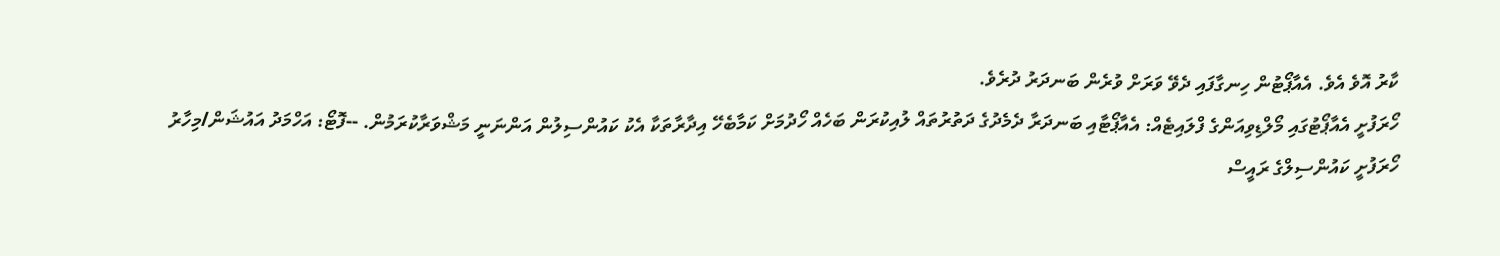ކާރު އޮވެ އެވެ. އެއާޕޯޓުން ހިނގާފައި ދެވޭ ވަރަށް ވުރެން ބަނދަރު ދުރެވެ.
ހޯރަފުށީ އެއާޕޯޓުގައި މޯލްޑިވިއަންގެ ފްލައިޓެއް: އެއާޕޯޓާއި ބަނދަރާ ދެމެދުގެ ދަތުރުތައް ލުއިކުރަން ބަހެއް ހޯދުމަށް ކަމާބެހޭ އިދާރާތަކާ އެކު ކައުންސިލުން އަންނަނީ މަޝްވަރާކުރަމުން. --ފޮޓޯ: އަހްމަދު އައުޝަން/މިހާރު
ހޯރަފުށީ ކައުންސިލްގެ ރައީސް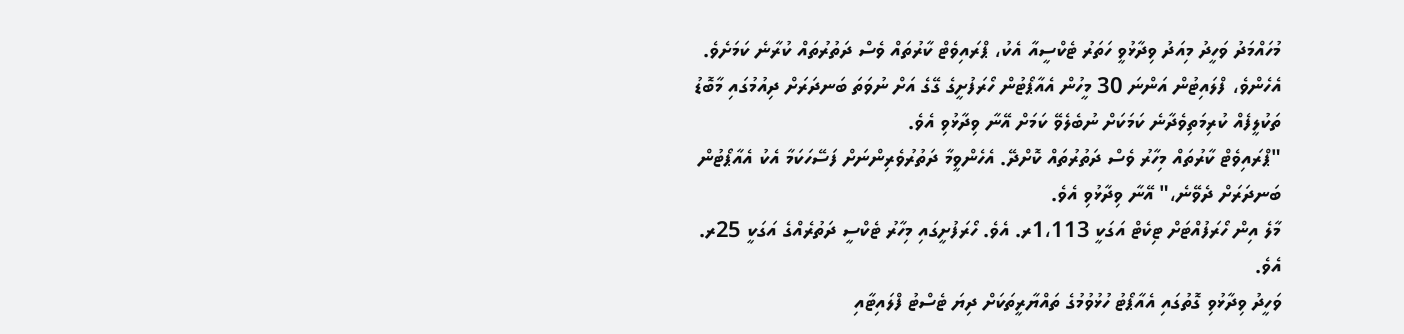މުހައްމަދު ވަހީދު މިއަދު ވިދާޅުވީ ހަތަރު ޓެކްސީއާ އެކު، ޕްރައިވެޓް ކާރުތައް ވެސް ދަތުރުތައް ކުރާނެ ކަމަށެވެ. އެހެންވެ، ފްލައިޓުން އަންނަ 30 މީހުން އެއާޕޯޓުން ހޯރަފުށީގެ ގޭގެ އަށް ނުވަތަ ބަނދަރަށް ދިއުމުގައި މާބޮޑު ތަކުލީފެއް ކުރިމަތިވެދާނެ ކަމަކަށް ނުބެލެވޭ ކަމަށް އޭނާ ވިދާޅުވި އެވެ.
"ޕްރައިވެޓް ކާރުތައް މިހާރު ވެސް ދަތުރުތައް ކޮށްދޭ. އެހެންވީމާ ދަތުރުވެރިންނަށް ފަސޭހަކަމާ އެކު އެއާޕޯޓުން ބަނދަރަށް ދެވޭނެ،" އޭނާ ވިދާޅުވި އެވެ.
މާލެ އިން ހޯރަފުއްޓަށް ޓިކެޓް އަގަކީ 1،113ރ. އެވެ. ހޯރަފުށީގައި މިހާރު ޓެކްސީ ދަތުރެއްގެ އަގަކީ 25ރ. އެވެ.
ވަހީދު ވިދާޅުވި ގޮތުގައި އެއާޕޯޓު ހުޅުވުމުގެ ތައްޔާރީތަކަށް ދިޔަ ޓެސްޓު ފްލައިޓާއި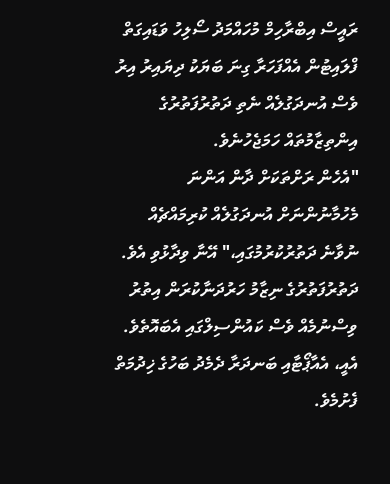ރައީސް އިބްރާހިމް މުހައްމަދު ސޯލިހު ވަޑައިގަތް ފްލައިޓުން އެއްފަހަރާ ގިނަ ބަޔަކު ދިޔައިރު އިރު ވެސް އުނދަގުލެއް ނެތި ދަތުރުފަތުރުގެ އިންތިޒާމުތައް ހަމަޖެހުނެވެ.
"އެހެން ރަށްތަކަށް ދާން އަންނަ މެހުމާނުންނަށް އުނދަގުލެއް ކުރިމައްޗެއް ނުވާނެ ދަތުރުކުރުމުގައި،" އޭނާ ވިދާޅުވި އެވެ.
ދަތުރުފަތުރުގެ ނިޒާމު ހަރުދަނާކުރަން އިތުރު ވިސްނުމެއް ވެސް ކައުންސިލްގައި އެބައޮތެވެ. އެއީ، އެއާޕޯޓާއި ބަނދަރާ ދެމެދު ބަހުގެ ޚިދުމަތް ފެށުމެވެ.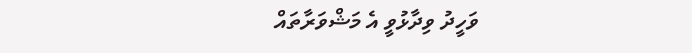ވަހީދު ވިދާޅުވީ އެ މަޝްވަރާތައް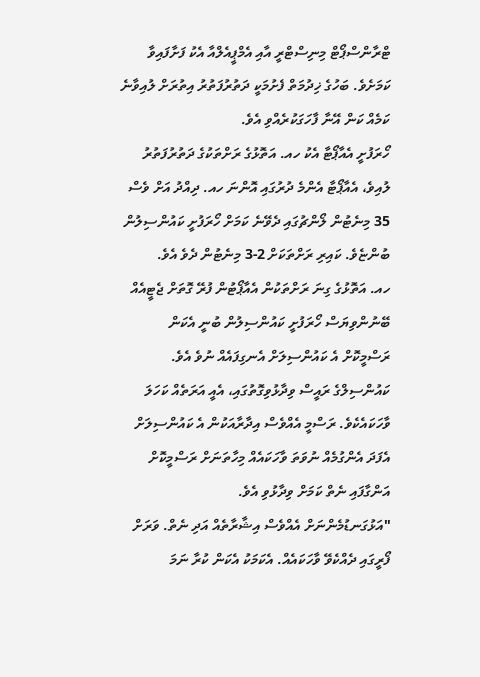ޓްރާންސްޕޯޓް މިނިސްޓްރީ އާއި އެމްޕީއެލްއާ އެކު ފަށާފައިވާ ކަމަށެވެ. ބަހުގެ ޚިދުމަތް ފެށުމަކީ ދަތުރުފަތުރު އިތުރަށް ލުއިވާނެ ކަމެއް ކަން އޭނާ ފާހަގަކުރެއްވި އެވެ.
ހޯރަފުށީ އެއާޕޯޓާ އެކު ހއ. އަތޮޅުގެ ރަށްތަކުގެ ދަތުރުފަތުރު ލުއިވެ، އެއާޕޯޓާ އެންމެ ދުރުގައި އޮންނަ ހއ. ދިއްދު އަށް ވެސް 35 މިނެޓުން ލޯންޗުގައި ދެވޭނެ ކަމަށް ހޯރަފުށީ ކައުންސިލުން ބުންޏެވެ. ކައިރި ރަށްތަކަށް 2-3 މިނެޓުން ދެވެ އެވެ.
ހއ. އަތޮޅުގެ ގިނަ ރަށްތަކުން އެއާޕޯޓުން ފުރޭ ގޮތަށް ޖެޓީއެއް ބޭނުންވިޔަސް ހޯރަފުށީ ކައުންސިލުން ބުނީ އެކަން ރަސްމީކޮށް އެ ކައުންސިލަށް އެނގިފައެއް ނުވެ އެވެ.
ކައުންސިލްގެ ރައީސް ވިދާޅުވިގޮތުގައި، އެއީ އަރަތެއް ކަހަލަ ވާހަކައެކެވެ. ރަސްމީ އެއްވެސް އިދާރާއަކުން އެ ކައުންސިލަށް އެފަދަ އެންގުމެއް ނުވަތަ ވާހަކައެއް މިހާތަނަށް ރަސްމީކޮށް އަންގާފައި ނެތް ކަމަށް ވިދާޅުވި އެވެ.
"އަޅުގަނޑުމެންނަށް އެއްވެސް އިޝާރާތެއް އަދި ނެތް. ވަރަށް ފޯރީގައި ދެއްކެވޭ ވާހަކައެއް. އެކަމަކު އެކަން ކުރާ ނަމަ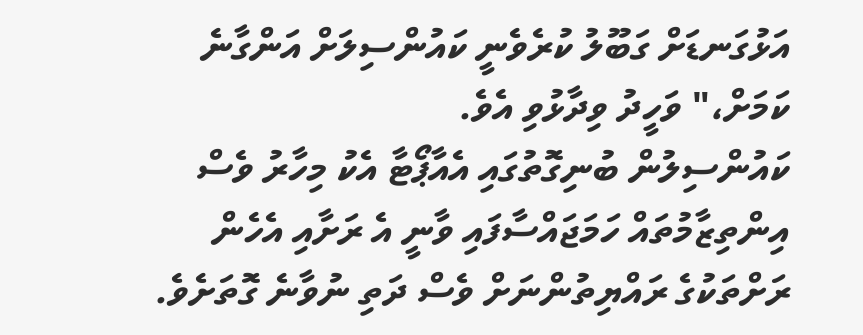އަޅުގަނޑަށް ގަބޫލު ކުރެވެނީ ކައުންސިލަށް އަންގާނެ ކަމަށް،" ވަހީދު ވިދާޅުވި އެވެ.
ކައުންސިލުން ބުނިގޮތުގައި އެއާޕޯޓާ އެކު މިހާރު ވެސް އިންތިޒާމުތައް ހަމަޖައްސާފައި ވާނީ އެ ރަށާއި އެހެން ރަށްތަކުގެ ރައްޔިތުންނަށް ވެސް ދަތި ނުވާނެ ގޮތަށެވެ.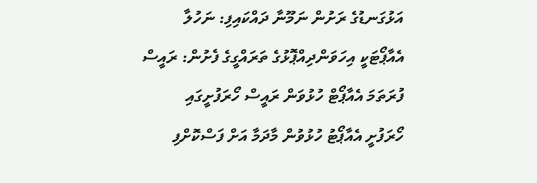އަޅުގަނޑުގެ ރަށުން ނަމޫނާ ދައްކައިފި: ނަހުލާ
އެއާޕޯޓަކީ އިހަވަންދިއްޕޮޅުގެ ތަރައްގީގެ ފެށުން: ރައީސް
ފުރަތަމަ އެއާޕޯޓް ހުޅުވަން ރައީސް ހޯރަފުށީގައި
ހޯރަފުށީ އެއާޕޯޓު ހުޅުވުން މާދަމާ އަށް ފަސްކޮށްފި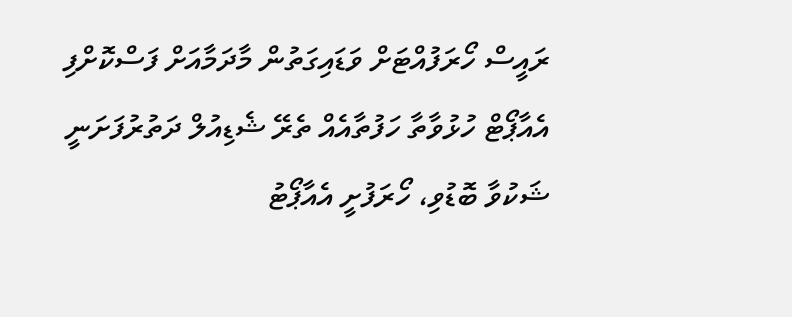ރައީސް ހޯރަފުއްޓަށް ވަޑައިގަތުން މާދަމާއަށް ފަސްކޮށްފި
އެއާޕޯޓް ހުޅުވާތާ ހަފުތާއެއް ތެރޭ ޝެޑިއުލް ދަތުރުފަށަނީ
ޝަކުވާ ބޮޑުވި، ހޯރަފުށީ އެއާޕޯޓު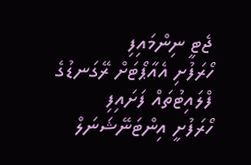ޖެޓީ ނިންމައިފި
ހޯރަފުށި އެއާޕޯޓަށް ރޭގަނޑުގެ ފްލައިޓުތައް ފަށައިފި
ހޯރަފުށީ އިންޓަނޭޝަނަލް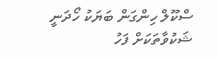ސްކޫލް ހިންގަން ބަޔަކު ހޯދަނީ
ޝަކުވާތަކަށް ފަހު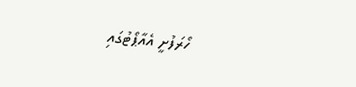ހޯރަފުށީ އެއާޕޯޓުގައި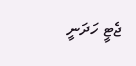ޖެޓީ ހަދަނީ